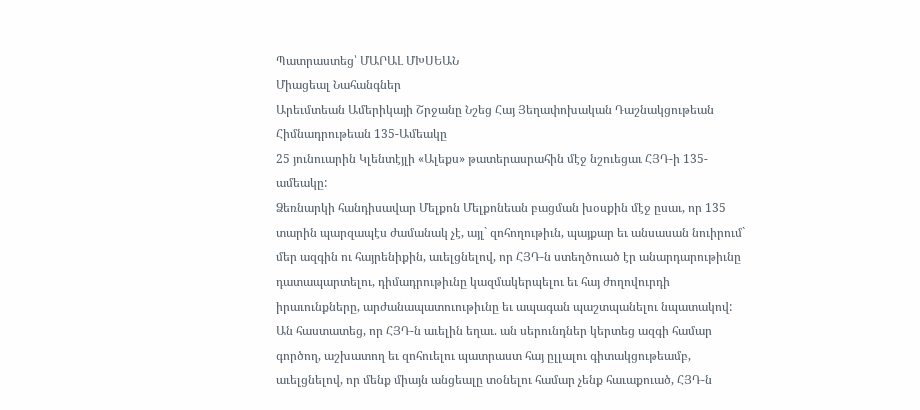Պատրաստեց՝ ՄԱՐԱԼ ՄԽՍԵԱՆ
Միացեալ Նահանգներ
Արեւմտեան Ամերիկայի Շրջանը Նշեց Հայ Յեղափոխական Դաշնակցութեան Հիմնադրութեան 135-Ամեակը
25 յունուարին Կլենտէյլի «Ալեքս» թատերասրահին մէջ նշուեցաւ ՀՅԴ-ի 135-ամեակը:
Ձեռնարկի հանդիսավար Մելքոն Մելքոնեան բացման խօսքին մէջ ըսաւ, որ 135 տարին պարզապէս ժամանակ չէ, այլ` զոհողութիւն, պայքար եւ անսասան նուիրում` մեր ազգին ու հայրենիքին, աւելցնելով, որ ՀՅԴ-ն ստեղծուած էր անարդարութիւնը դատապարտելու, դիմադրութիւնը կազմակերպելու եւ հայ ժողովուրդի իրաւունքները, արժանապատուութիւնը եւ ապագան պաշտպանելու նպատակով: Ան հաստատեց, որ ՀՅԴ-ն աւելին եղաւ. ան սերունդներ կերտեց ազգի համար գործող, աշխատող եւ զոհուելու պատրաստ հայ ըլլալու գիտակցութեամբ, աւելցնելով, որ մենք միայն անցեալը տօնելու համար չենք հաւաքուած, ՀՅԴ-ն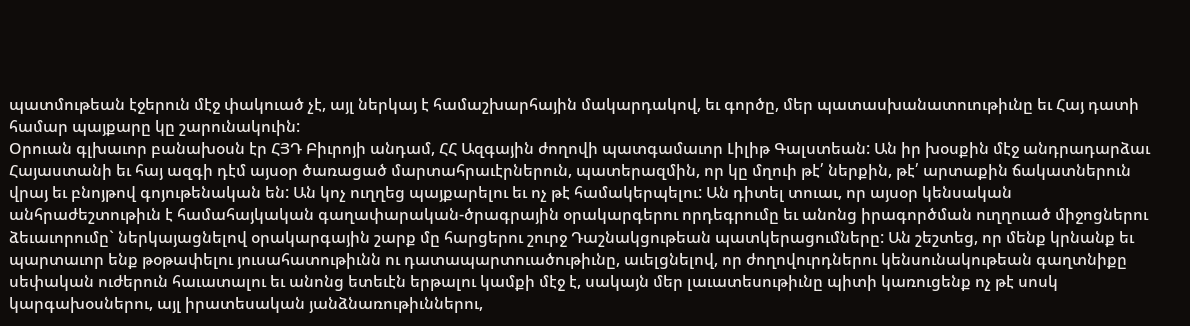պատմութեան էջերուն մէջ փակուած չէ, այլ ներկայ է համաշխարհային մակարդակով, եւ գործը, մեր պատասխանատուութիւնը եւ Հայ դատի համար պայքարը կը շարունակուին:
Օրուան գլխաւոր բանախօսն էր ՀՅԴ Բիւրոյի անդամ, ՀՀ Ազգային ժողովի պատգամաւոր Լիլիթ Գալստեան: Ան իր խօսքին մէջ անդրադարձաւ Հայաստանի եւ հայ ազգի դէմ այսօր ծառացած մարտահրաւէրներուն, պատերազմին, որ կը մղուի թէ՛ ներքին, թէ՛ արտաքին ճակատներուն վրայ եւ բնոյթով գոյութենական են: Ան կոչ ուղղեց պայքարելու եւ ոչ թէ համակերպելու: Ան դիտել տուաւ, որ այսօր կենսական անհրաժեշտութիւն է համահայկական գաղափարական-ծրագրային օրակարգերու որդեգրումը եւ անոնց իրագործման ուղղուած միջոցներու ձեւաւորումը` ներկայացնելով օրակարգային շարք մը հարցերու շուրջ Դաշնակցութեան պատկերացումները: Ան շեշտեց, որ մենք կրնանք եւ պարտաւոր ենք թօթափելու յուսահատութիւնն ու դատապարտուածութիւնը, աւելցնելով, որ ժողովուրդներու կենսունակութեան գաղտնիքը սեփական ուժերուն հաւատալու եւ անոնց ետեւէն երթալու կամքի մէջ է, սակայն մեր լաւատեսութիւնը պիտի կառուցենք ոչ թէ սոսկ կարգախօսներու, այլ իրատեսական յանձնառութիւններու,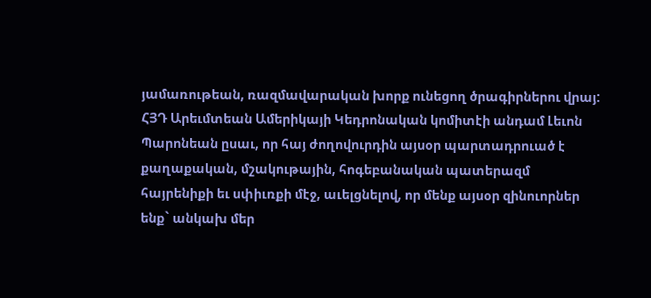յամառութեան, ռազմավարական խորք ունեցող ծրագիրներու վրայ:
ՀՅԴ Արեւմտեան Ամերիկայի Կեդրոնական կոմիտէի անդամ Լեւոն Պարոնեան ըսաւ, որ հայ ժողովուրդին այսօր պարտադրուած է քաղաքական, մշակութային, հոգեբանական պատերազմ հայրենիքի եւ սփիւռքի մէջ, աւելցնելով, որ մենք այսօր զինուորներ ենք` անկախ մեր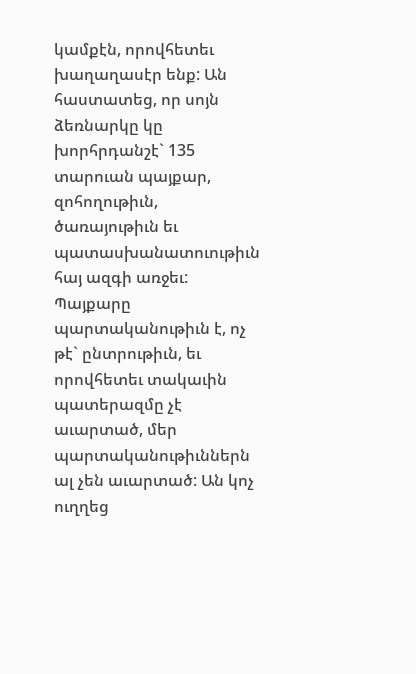կամքէն, որովհետեւ խաղաղասէր ենք: Ան հաստատեց, որ սոյն ձեռնարկը կը խորհրդանշէ` 135 տարուան պայքար, զոհողութիւն, ծառայութիւն եւ պատասխանատուութիւն հայ ազգի առջեւ: Պայքարը պարտականութիւն է, ոչ թէ` ընտրութիւն, եւ որովհետեւ տակաւին պատերազմը չէ աւարտած, մեր պարտականութիւններն ալ չեն աւարտած: Ան կոչ ուղղեց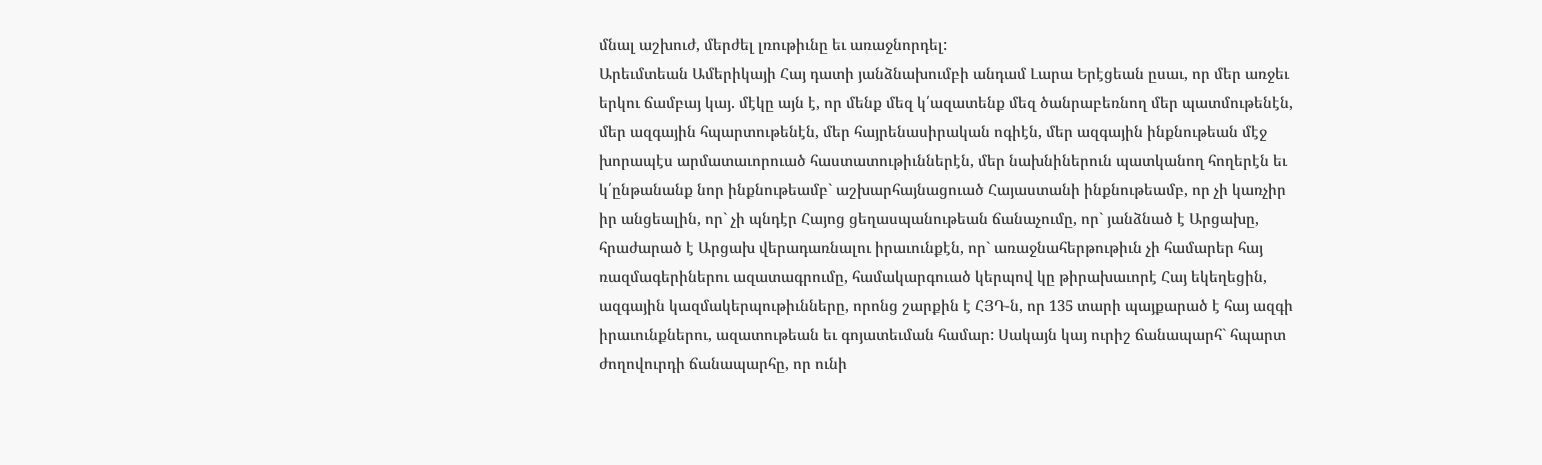մնալ աշխուժ, մերժել լռութիւնը եւ առաջնորդել:
Արեւմտեան Ամերիկայի Հայ դատի յանձնախումբի անդամ Լարա Երէցեան ըսաւ, որ մեր առջեւ երկու ճամբայ կայ. մէկը այն է, որ մենք մեզ կ՛ազատենք մեզ ծանրաբեռնող մեր պատմութենէն, մեր ազգային հպարտութենէն, մեր հայրենասիրական ոգիէն, մեր ազգային ինքնութեան մէջ խորապէս արմատաւորուած հաստատութիւններէն, մեր նախնիներուն պատկանող հողերէն եւ կ՛ընթանանք նոր ինքնութեամբ` աշխարհայնացուած Հայաստանի ինքնութեամբ, որ չի կառչիր իր անցեալին, որ` չի պնդէր Հայոց ցեղասպանութեան ճանաչումը, որ` յանձնած է Արցախը, հրաժարած է Արցախ վերադառնալու իրաւունքէն, որ` առաջնահերթութիւն չի համարեր հայ ռազմագերիներու ազատագրումը, համակարգուած կերպով կը թիրախաւորէ Հայ եկեղեցին, ազգային կազմակերպութիւնները, որոնց շարքին է ՀՅԴ-ն, որ 135 տարի պայքարած է հայ ազգի իրաւունքներու, ազատութեան եւ գոյատեւման համար: Սակայն կայ ուրիշ ճանապարհ` հպարտ ժողովուրդի ճանապարհը, որ ունի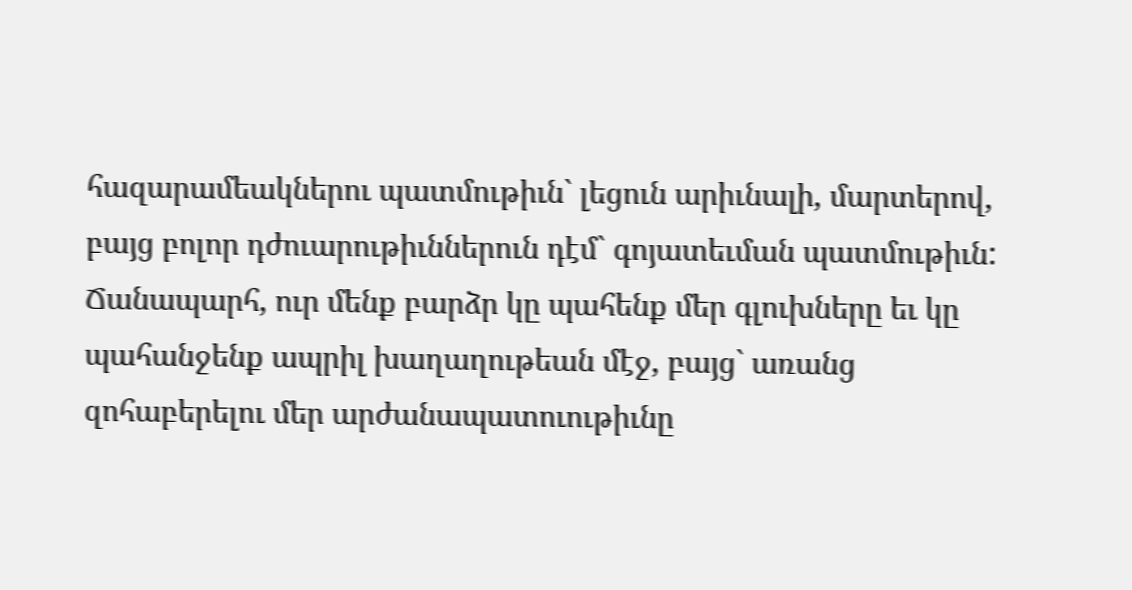հազարամեակներու պատմութիւն` լեցուն արիւնալի, մարտերով, բայց բոլոր դժուարութիւններուն դէմ` գոյատեւման պատմութիւն: Ճանապարհ, ուր մենք բարձր կը պահենք մեր գլուխները եւ կը պահանջենք ապրիլ խաղաղութեան մէջ, բայց` առանց զոհաբերելու մեր արժանապատուութիւնը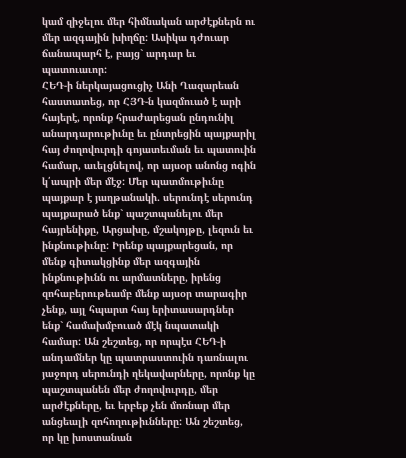կամ զիջելու մեր հիմնական արժէքներն ու մեր ազգային խիղճը: Ասիկա դժուար ճանապարհ է, բայց` արդար եւ պատուաւոր:
ՀԵԴ-ի ներկայացուցիչ Անի Ղազարեան հաստատեց, որ ՀՅԴ-ն կազմուած է արի հայերէ, որոնք հրաժարեցան ընդունիլ անարդարութիւնը եւ ընտրեցին պայքարիլ հայ ժողովուրդի գոյատեւման եւ պատուին համար, աւելցնելով, որ այսօր անոնց ոգին կ՛ապրի մեր մէջ: Մեր պատմութիւնը պայքար է յաղթանակի. սերունդէ սերունդ պայքարած ենք` պաշտպանելու մեր հայրենիքը, Արցախը, մշակոյթը, լեզուն եւ ինքնութիւնը: Իրենք պայքարեցան, որ մենք գիտակցինք մեր ազգային ինքնութիւնն ու արմատները, իրենց զոհաբերութեամբ մենք այսօր տարագիր չենք, այլ հպարտ հայ երիտասարդներ ենք` համախմբուած մէկ նպատակի համար: Ան շեշտեց, որ որպէս ՀԵԴ-ի անդամներ կը պատրաստուին դառնալու յաջորդ սերունդի ղեկավարները, որոնք կը պաշտպանեն մեր ժողովուրդը, մեր արժէքները, եւ երբեք չեն մոռնար մեր անցեալի զոհողութիւնները: Ան շեշտեց, որ կը խոստանան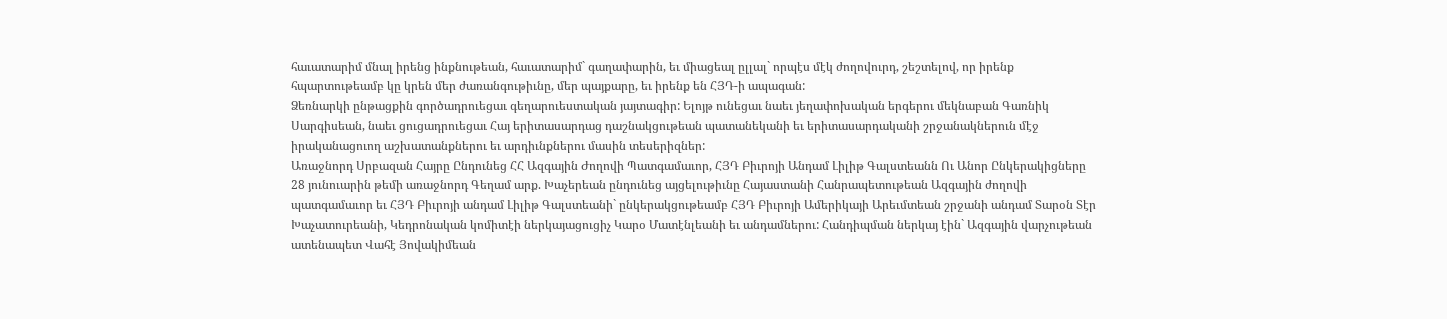հաւատարիմ մնալ իրենց ինքնութեան, հաւատարիմ` գաղափարին, եւ միացեալ ըլլալ` որպէս մէկ ժողովուրդ, շեշտելով, որ իրենք հպարտութեամբ կը կրեն մեր ժառանգութիւնը, մեր պայքարը, եւ իրենք են ՀՅԴ-ի ապագան:
Ձեռնարկի ընթացքին գործադրուեցաւ գեղարուեստական յայտագիր: Ելոյթ ունեցաւ նաեւ յեղափոխական երգերու մեկնաբան Գառնիկ Սարգիսեան, նաեւ ցուցադրուեցաւ Հայ երիտասարդաց դաշնակցութեան պատանեկանի եւ երիտասարդականի շրջանակներուն մէջ իրականացուող աշխատանքներու եւ արդիւնքներու մասին տեսերիզներ:
Առաջնորդ Սրբազան Հայրը Ընդունեց ՀՀ Ազգային Ժողովի Պատգամաւոր, ՀՅԴ Բիւրոյի Անդամ Լիլիթ Գալստեանն Ու Անոր Ընկերակիցները
28 յունուարին թեմի առաջնորդ Գեղամ արք. Խաչերեան ընդունեց այցելութիւնը Հայաստանի Հանրապետութեան Ազգային ժողովի պատգամաւոր եւ ՀՅԴ Բիւրոյի անդամ Լիլիթ Գալստեանի` ընկերակցութեամբ ՀՅԴ Բիւրոյի Ամերիկայի Արեւմտեան շրջանի անդամ Տարօն Տէր Խաչատուրեանի, Կեդրոնական կոմիտէի ներկայացուցիչ Կարօ Մատէնլեանի եւ անդամներու: Հանդիպման ներկայ էին` Ազգային վարչութեան ատենապետ Վահէ Յովակիմեան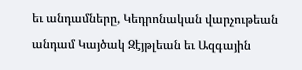եւ անդամները, Կեդրոնական վարչութեան անդամ Կայծակ Զէյթլեան եւ Ազգային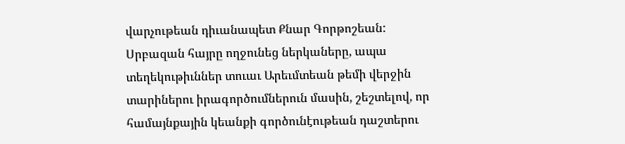վարչութեան դիւանապետ Քնար Գորթոշեան:
Սրբազան հայրը ողջունեց ներկաները, ապա տեղեկութիւններ տուաւ Արեւմտեան թեմի վերջին տարիներու իրագործումներուն մասին, շեշտելով, որ համայնքային կեանքի գործունէութեան դաշտերու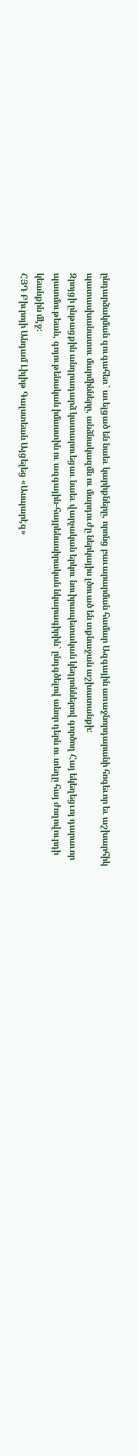ընդարձակման զուգահեռ` աւելցած են նաեւ կարիքները, որոնց բաւարարման համար Ազգային առաջնորդարանի հոգեւոր եւ աշխարհիկ պատասխանատու մարմինները, անձնակազմն ու մարդուժը ներկայիս լծուած են տքնաջան աշխատանքի:
Զրոյցի ընթացքին անդրադարձ կատարուեցաւ նաեւ վարչական երկու նուիրապետական կեդրոններով գործող Հայ եկեղեցւոյ դարաւոր պատմութեան, գոյութենական իմաստին ու ազգային-հայրենասիրական նկարագիրին` ընդգծելով անոր դերն ու տեղը հայ ժողովուրդի կեանքին մէջ:
ՀՅԴ Բիւրոյի Անդամ Լիլիթ Գալստեան Այցելեց «Ասպարէզ»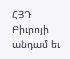ՀՅԴ Բիւրոյի անդամ եւ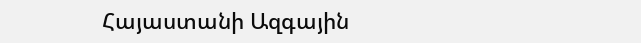Հայաստանի Ազգային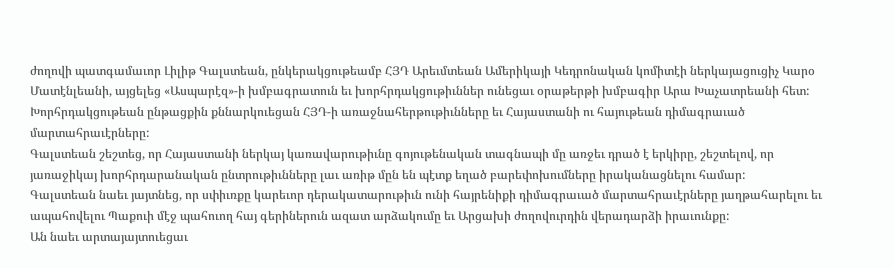ժողովի պատգամաւոր Լիլիթ Գալստեան, ընկերակցութեամբ ՀՅԴ Արեւմտեան Ամերիկայի Կեդրոնական կոմիտէի ներկայացուցիչ Կարօ Մատէնլեանի, այցելեց «Ասպարէզ»-ի խմբագրատուն եւ խորհրդակցութիւններ ունեցաւ օրաթերթի խմբագիր Արա Խաչատրեանի հետ:
Խորհրդակցութեան ընթացքին քննարկուեցան ՀՅԴ-ի առաջնահերթութիւնները եւ Հայաստանի ու հայութեան դիմագրաւած մարտահրաւէրները:
Գալստեան շեշտեց, որ Հայաստանի ներկայ կառավարութիւնը գոյութենական տագնապի մը առջեւ դրած է երկիրը, շեշտելով, որ յառաջիկայ խորհրդարանական ընտրութիւնները լաւ առիթ մըն են պէտք եղած բարեփոխումները իրականացնելու համար:
Գալստեան նաեւ յայտնեց, որ սփիւռքը կարեւոր դերակատարութիւն ունի հայրենիքի դիմագրաւած մարտահրաւէրները յաղթահարելու եւ ապահովելու Պաքուի մէջ պահուող հայ գերիներուն ազատ արձակումը եւ Արցախի ժողովուրդին վերադարձի իրաւունքը:
Ան նաեւ արտայայտուեցաւ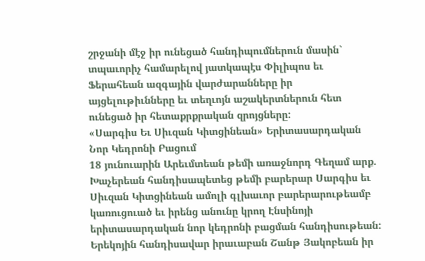շրջանի մէջ իր ունեցած հանդիպումներուն մասին` տպաւորիչ համարելով յատկապէս Փիլիպոս եւ Ֆերահեան ազգային վարժարանները իր այցելութիւնները եւ տեղւոյն աշակերտներուն հետ ունեցած իր հետաքրքրական զրոյցները:
«Սարգիս Եւ Սիւզան Կիտցինեան» Երիտասարդական Նոր Կեդրոնի Բացում
18 յունուարին Արեւմտեան թեմի առաջնորդ Գեղամ արք. Խաչերեան հանդիսապետեց թեմի բարերար Սարգիս եւ Սիւզան Կիտցինեան ամոլի գլխաւոր բարերարութեամբ կառուցուած եւ իրենց անունը կրող Էնսինոյի երիտասարդական նոր կեդրոնի բացման հանդիսութեան:
Երեկոյին հանդիսավար իրաւաբան Շանթ Յակոբեան իր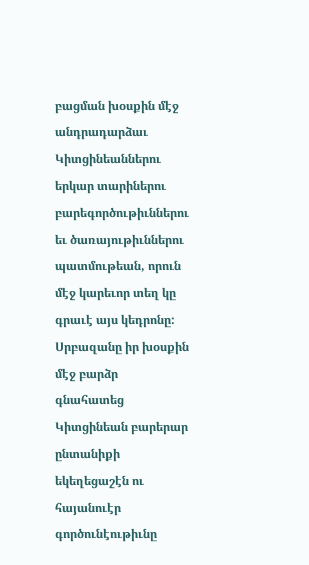բացման խօսքին մէջ անդրադարձաւ Կիտցինեաններու երկար տարիներու բարեգործութիւններու եւ ծառայութիւններու պատմութեան, որուն մէջ կարեւոր տեղ կը գրաւէ այս կեդրոնը:
Սրբազանը իր խօսքին մէջ բարձր գնահատեց Կիտցինեան բարերար ընտանիքի եկեղեցաշէն ու հայանուէր գործունէութիւնը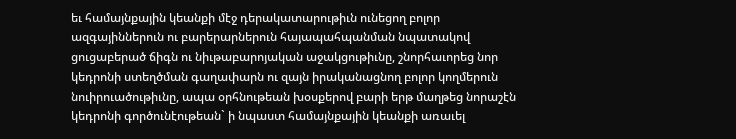եւ համայնքային կեանքի մէջ դերակատարութիւն ունեցող բոլոր ազգայիններուն ու բարերարներուն հայապահպանման նպատակով ցուցաբերած ճիգն ու նիւթաբարոյական աջակցութիւնը, շնորհաւորեց նոր կեդրոնի ստեղծման գաղափարն ու զայն իրականացնող բոլոր կողմերուն նուիրուածութիւնը, ապա օրհնութեան խօսքերով բարի երթ մաղթեց նորաշէն կեդրոնի գործունէութեան` ի նպաստ համայնքային կեանքի առաւել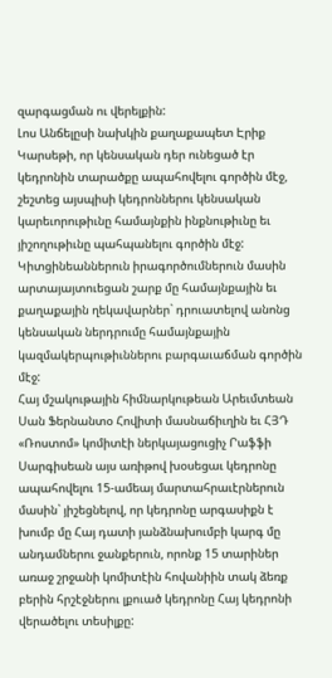զարգացման ու վերելքին:
Լոս Անճելըսի նախկին քաղաքապետ Էրիք Կարսեթի, որ կենսական դեր ունեցած էր կեդրոնին տարածքը ապահովելու գործին մէջ, շեշտեց այսպիսի կեդրոններու կենսական կարեւորութիւնը համայնքին ինքնութիւնը եւ յիշողութիւնը պահպանելու գործին մէջ:
Կիտցինեաններուն իրագործումներուն մասին արտայայտուեցան շարք մը համայնքային եւ քաղաքային ղեկավարներ` դրուատելով անոնց կենսական ներդրումը համայնքային կազմակերպութիւններու բարգաւաճման գործին մէջ:
Հայ մշակութային հիմնարկութեան Արեւմտեան Սան Ֆերնանտօ Հովիտի մասնաճիւղին եւ ՀՅԴ «Ռոստոմ» կոմիտէի ներկայացուցիչ Րաֆֆի Սարգիսեան այս առիթով խօսեցաւ կեդրոնը ապահովելու 15-ամեայ մարտահրաւէրներուն մասին` յիշեցնելով, որ կեդրոնը արգասիքն է խումբ մը Հայ դատի յանձնախումբի կարգ մը անդամներու ջանքերուն, որոնք 15 տարիներ առաջ շրջանի կոմիտէին հովանիին տակ ձեռք բերին հրշէջներու լքուած կեդրոնը Հայ կեդրոնի վերածելու տեսիլքը: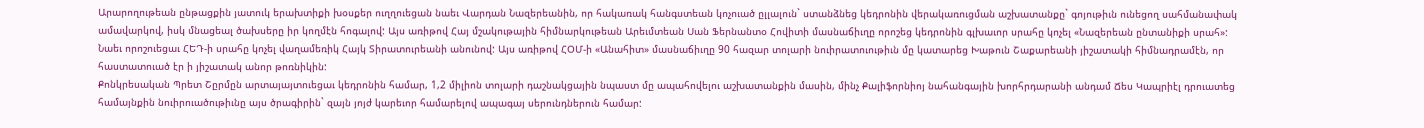Արարողութեան ընթացքին յատուկ երախտիքի խօսքեր ուղղուեցան նաեւ Վարդան Նազերեանին, որ հակառակ հանգստեան կոչուած ըլլալուն` ստանձնեց կեդրոնին վերակառուցման աշխատանքը` գոյութիւն ունեցող սահմանափակ ամավարկով, իսկ մնացեալ ծախսերը իր կողմէն հոգալով: Այս առիթով Հայ մշակութային հիմնարկութեան Արեւմտեան Սան Ֆերնանտօ Հովիտի մասնաճիւղը որոշեց կեդրոնին գլխաւոր սրահը կոչել «Նազերեան ընտանիքի սրահ»:
Նաեւ որոշուեցաւ ՀԵԴ-ի սրահը կոչել վաղամեռիկ Հայկ Տիրատուրեանի անունով: Այս առիթով ՀՕՄ-ի «Անահիտ» մասնաճիւղը 90 հազար տոլարի նուիրատուութիւն մը կատարեց Խաթուն Շաքարեանի յիշատակի հիմնադրամէն, որ հաստատուած էր ի յիշատակ անոր թոռնիկին:
Քոնկրեսական Պրետ Շըրմըն արտայայտուեցաւ կեդրոնին համար, 1,2 միլիոն տոլարի դաշնակցային նպաստ մը ապահովելու աշխատանքին մասին, մինչ Քալիֆորնիոյ նահանգային խորհրդարանի անդամ Ճես Կապրիէլ դրուատեց համայնքին նուիրուածութիւնը այս ծրագիրին` զայն յոյժ կարեւոր համարելով ապագայ սերունդներուն համար: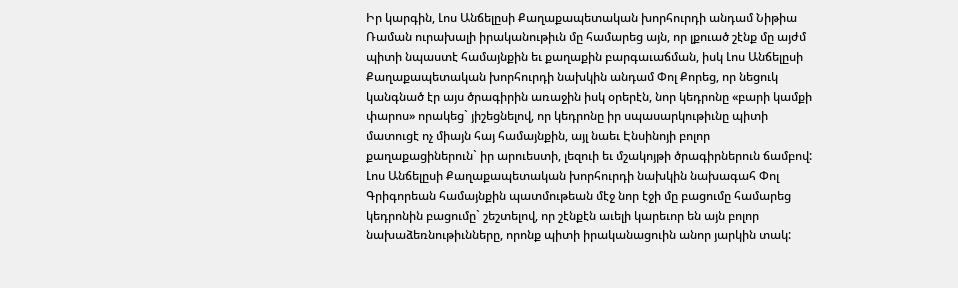Իր կարգին, Լոս Անճելըսի Քաղաքապետական խորհուրդի անդամ Նիթիա Ռաման ուրախալի իրականութիւն մը համարեց այն, որ լքուած շէնք մը այժմ պիտի նպաստէ համայնքին եւ քաղաքին բարգաւաճման, իսկ Լոս Անճելըսի Քաղաքապետական խորհուրդի նախկին անդամ Փոլ Քորեց, որ նեցուկ կանգնած էր այս ծրագիրին առաջին իսկ օրերէն, նոր կեդրոնը «բարի կամքի փարոս» որակեց` յիշեցնելով, որ կեդրոնը իր սպասարկութիւնը պիտի մատուցէ ոչ միայն հայ համայնքին, այլ նաեւ Էնսինոյի բոլոր քաղաքացիներուն` իր արուեստի, լեզուի եւ մշակոյթի ծրագիրներուն ճամբով:
Լոս Անճելըսի Քաղաքապետական խորհուրդի նախկին նախագահ Փոլ Գրիգորեան համայնքին պատմութեան մէջ նոր էջի մը բացումը համարեց կեդրոնին բացումը` շեշտելով, որ շէնքէն աւելի կարեւոր են այն բոլոր նախաձեռնութիւնները, որոնք պիտի իրականացուին անոր յարկին տակ: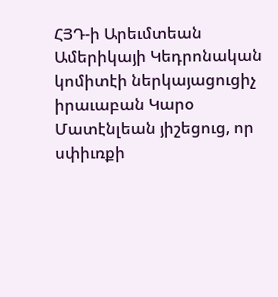ՀՅԴ-ի Արեւմտեան Ամերիկայի Կեդրոնական կոմիտէի ներկայացուցիչ իրաւաբան Կարօ Մատէնլեան յիշեցուց, որ սփիւռքի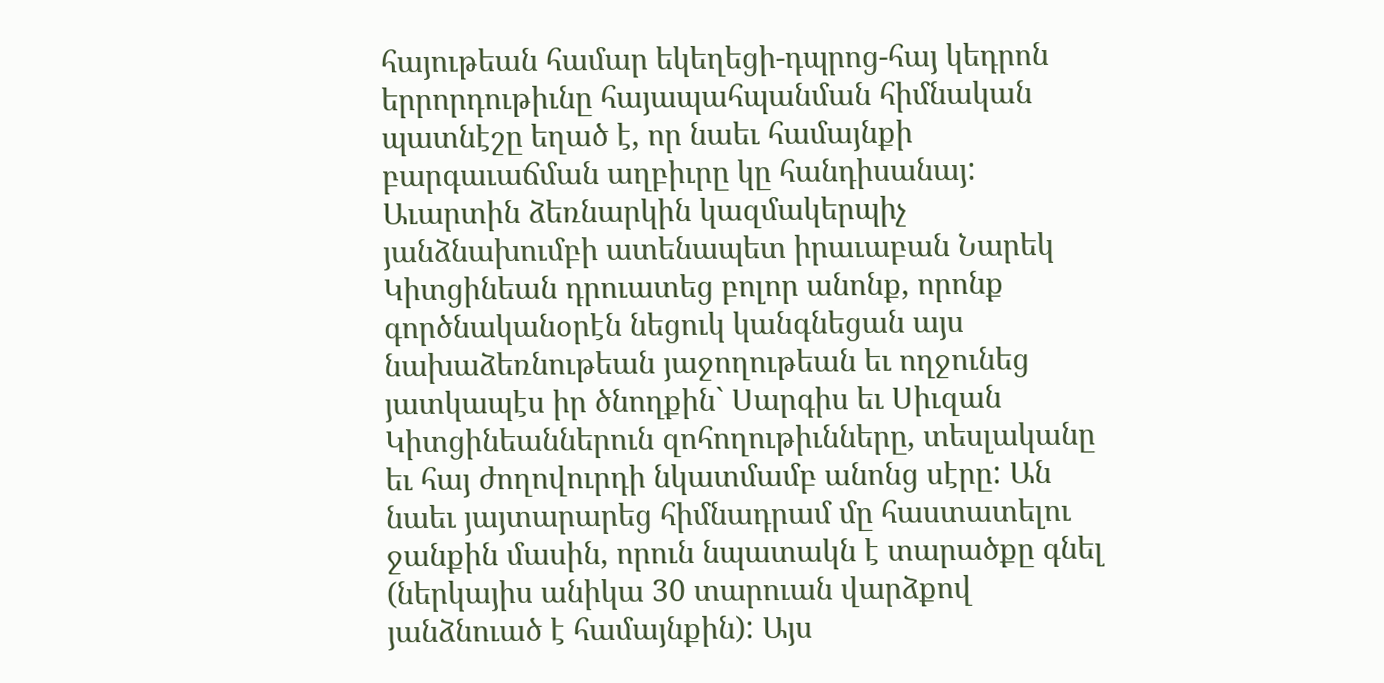հայութեան համար եկեղեցի-դպրոց-հայ կեդրոն երրորդութիւնը հայապահպանման հիմնական պատնէշը եղած է, որ նաեւ համայնքի բարգաւաճման աղբիւրը կը հանդիսանայ:
Աւարտին ձեռնարկին կազմակերպիչ յանձնախումբի ատենապետ իրաւաբան Նարեկ Կիտցինեան դրուատեց բոլոր անոնք, որոնք գործնականօրէն նեցուկ կանգնեցան այս նախաձեռնութեան յաջողութեան եւ ողջունեց յատկապէս իր ծնողքին` Սարգիս եւ Սիւզան Կիտցինեաններուն զոհողութիւնները, տեսլականը եւ հայ ժողովուրդի նկատմամբ անոնց սէրը: Ան նաեւ յայտարարեց հիմնադրամ մը հաստատելու ջանքին մասին, որուն նպատակն է տարածքը գնել (ներկայիս անիկա 30 տարուան վարձքով յանձնուած է համայնքին): Այս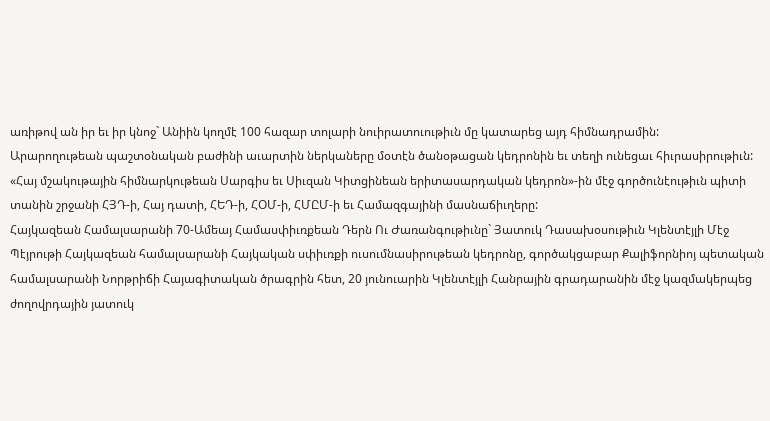առիթով ան իր եւ իր կնոջ` Անիին կողմէ 100 հազար տոլարի նուիրատուութիւն մը կատարեց այդ հիմնադրամին:
Արարողութեան պաշտօնական բաժինի աւարտին ներկաները մօտէն ծանօթացան կեդրոնին եւ տեղի ունեցաւ հիւրասիրութիւն:
«Հայ մշակութային հիմնարկութեան Սարգիս եւ Սիւզան Կիտցինեան երիտասարդական կեդրոն»-ին մէջ գործունէութիւն պիտի տանին շրջանի ՀՅԴ-ի, Հայ դատի, ՀԵԴ-ի, ՀՕՄ-ի, ՀՄԸՄ-ի եւ Համազգայինի մասնաճիւղերը:
Հայկազեան Համալսարանի 70-Ամեայ Համասփիւռքեան Դերն Ու Ժառանգութիւնը` Յատուկ Դասախօսութիւն Կլենտէյլի Մէջ
Պէյրութի Հայկազեան համալսարանի Հայկական սփիւռքի ուսումնասիրութեան կեդրոնը, գործակցաբար Քալիֆորնիոյ պետական համալսարանի Նորթրիճի Հայագիտական ծրագրին հետ, 20 յունուարին Կլենտէյլի Հանրային գրադարանին մէջ կազմակերպեց ժողովրդային յատուկ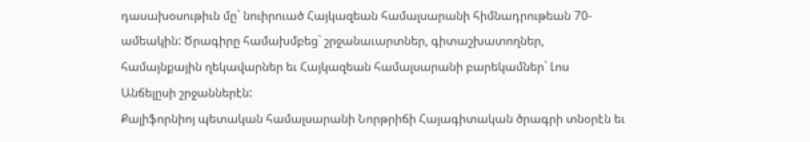դասախօսութիւն մը` նուիրուած Հայկազեան համալսարանի հիմնադրութեան 70-ամեակին: Ծրագիրը համախմբեց` շրջանաւարտներ, գիտաշխատողներ, համայնքային ղեկավարներ եւ Հայկազեան համալսարանի բարեկամներ` Լոս Անճելըսի շրջաններէն:
Քալիֆորնիոյ պետական համալսարանի Նորթրիճի Հայագիտական ծրագրի տնօրէն եւ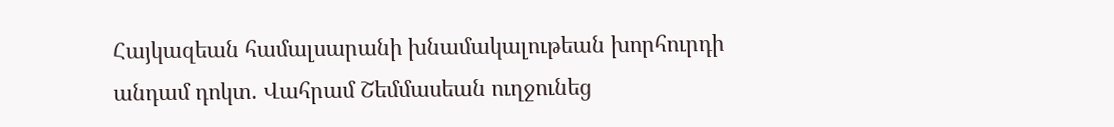Հայկազեան համալսարանի խնամակալութեան խորհուրդի անդամ դոկտ. Վահրամ Շեմմասեան ուղջունեց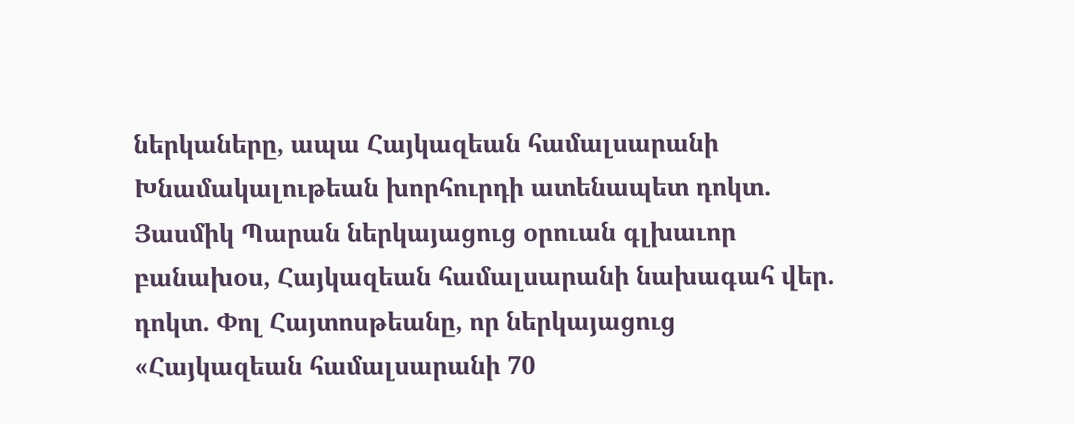ներկաները, ապա Հայկազեան համալսարանի Խնամակալութեան խորհուրդի ատենապետ դոկտ. Յասմիկ Պարան ներկայացուց օրուան գլխաւոր բանախօս, Հայկազեան համալսարանի նախագահ վեր. դոկտ. Փոլ Հայտոսթեանը, որ ներկայացուց «Հայկազեան համալսարանի 70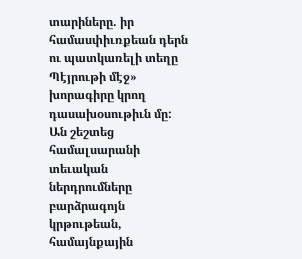տարիները. իր համասփիւռքեան դերն ու պատկառելի տեղը Պէյրութի մէջ» խորագիրը կրող դասախօսութիւն մը: Ան շեշտեց համալսարանի տեւական ներդրումները բարձրագոյն կրթութեան, համայնքային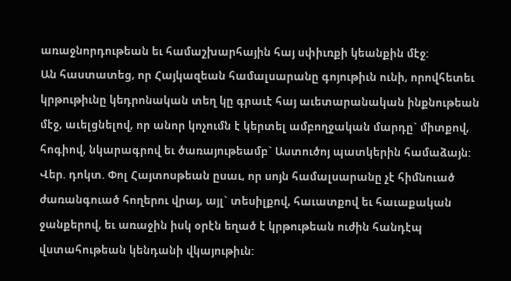առաջնորդութեան եւ համաշխարհային հայ սփիւռքի կեանքին մէջ:
Ան հաստատեց, որ Հայկազեան համալսարանը գոյութիւն ունի, որովհետեւ կրթութիւնը կեդրոնական տեղ կը գրաւէ հայ աւետարանական ինքնութեան մէջ, աւելցնելով, որ անոր կոչումն է կերտել ամբողջական մարդը` միտքով, հոգիով, նկարագրով եւ ծառայութեամբ` Աստուծոյ պատկերին համաձայն: Վեր. դոկտ. Փոլ Հայտոսթեան ըսաւ, որ սոյն համալսարանը չէ հիմնուած ժառանգուած հողերու վրայ, այլ` տեսիլքով, հաւատքով եւ հաւաքական ջանքերով, եւ առաջին իսկ օրէն եղած է կրթութեան ուժին հանդէպ վստահութեան կենդանի վկայութիւն: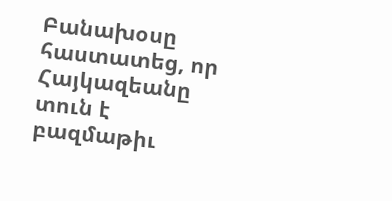Բանախօսը հաստատեց, որ Հայկազեանը տուն է բազմաթիւ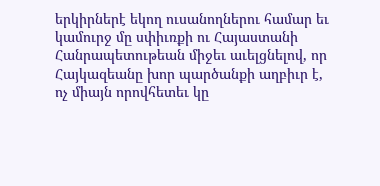երկիրներէ եկող ուսանողներու համար եւ կամուրջ մը սփիւռքի ու Հայաստանի Հանրապետութեան միջեւ աւելցնելով, որ Հայկազեանը խոր պարծանքի աղբիւր է, ոչ միայն որովհետեւ կը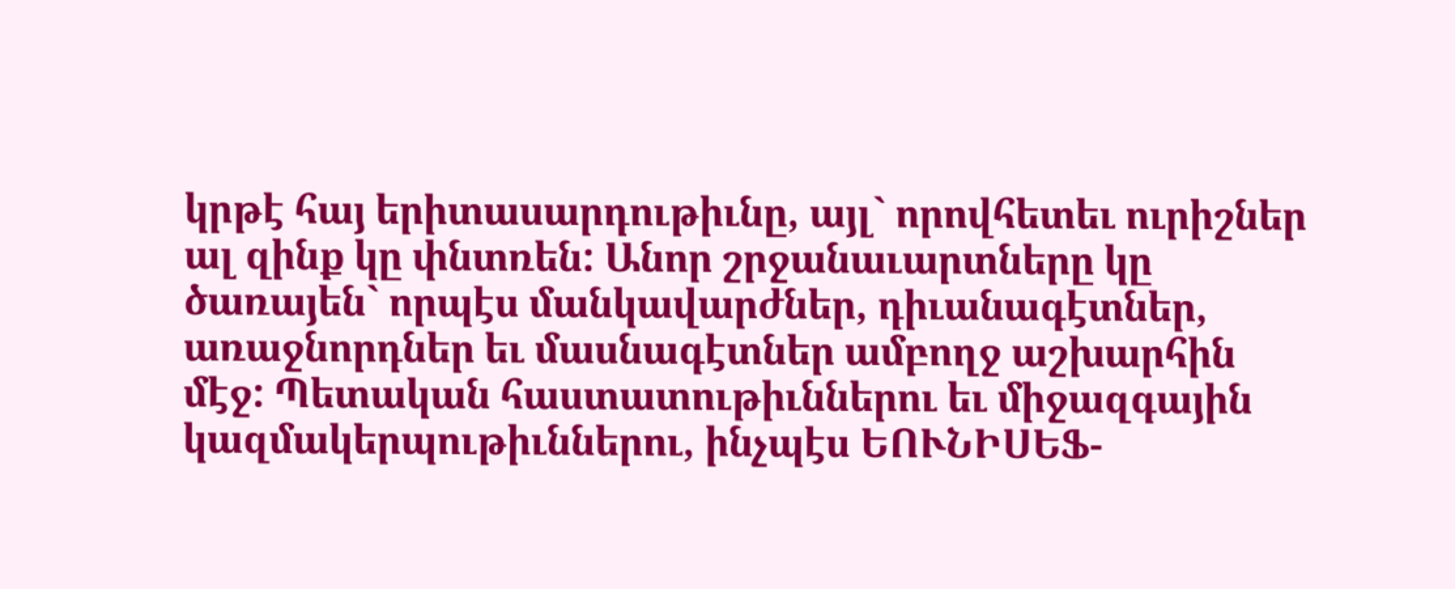կրթէ հայ երիտասարդութիւնը, այլ` որովհետեւ ուրիշներ ալ զինք կը փնտռեն: Անոր շրջանաւարտները կը ծառայեն` որպէս մանկավարժներ, դիւանագէտներ, առաջնորդներ եւ մասնագէտներ ամբողջ աշխարհին մէջ: Պետական հաստատութիւններու եւ միջազգային կազմակերպութիւններու, ինչպէս ԵՈՒՆԻՍԵՖ-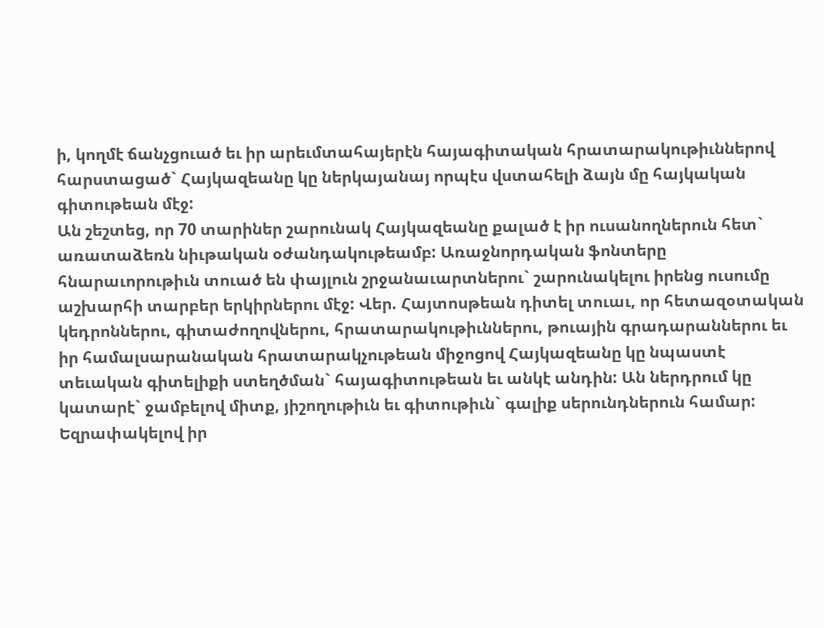ի, կողմէ ճանչցուած եւ իր արեւմտահայերէն հայագիտական հրատարակութիւններով հարստացած` Հայկազեանը կը ներկայանայ որպէս վստահելի ձայն մը հայկական գիտութեան մէջ:
Ան շեշտեց, որ 70 տարիներ շարունակ Հայկազեանը քալած է իր ուսանողներուն հետ` առատաձեռն նիւթական օժանդակութեամբ: Առաջնորդական ֆոնտերը հնարաւորութիւն տուած են փայլուն շրջանաւարտներու` շարունակելու իրենց ուսումը աշխարհի տարբեր երկիրներու մէջ: Վեր. Հայտոսթեան դիտել տուաւ, որ հետազօտական կեդրոններու, գիտաժողովներու, հրատարակութիւններու, թուային գրադարաններու եւ իր համալսարանական հրատարակչութեան միջոցով Հայկազեանը կը նպաստէ տեւական գիտելիքի ստեղծման` հայագիտութեան եւ անկէ անդին: Ան ներդրում կը կատարէ` ջամբելով միտք, յիշողութիւն եւ գիտութիւն` գալիք սերունդներուն համար:
Եզրափակելով իր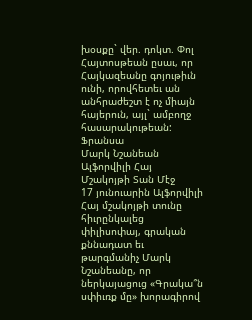խօսքը` վեր. դոկտ. Փոլ Հայտոսթեան ըսաւ, որ Հայկազեանը գոյութիւն ունի, որովհետեւ ան անհրաժեշտ է ոչ միայն հայերուն, այլ` ամբողջ հասարակութեան:
Ֆրանսա
Մարկ Նշանեան Ալֆորվիլի Հայ Մշակոյթի Տան Մէջ
17 յունուարին Ալֆորվիլի Հայ մշակոյթի տունը հիւրընկալեց փիլիսոփայ, գրական քննադատ եւ թարգմանիչ Մարկ Նշանեանը, որ ներկայացուց «Գրակա՞ն սփիւռք մը» խորագիրով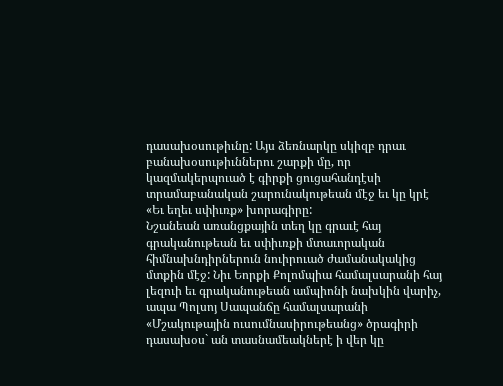դասախօսութիւնը: Այս ձեռնարկը սկիզբ դրաւ բանախօսութիւններու շարքի մը, որ կազմակերպուած է գիրքի ցուցահանդէսի տրամաբանական շարունակութեան մէջ եւ կը կրէ «Եւ եղեւ սփիւռք» խորագիրը:
Նշանեան առանցքային տեղ կը գրաւէ հայ գրականութեան եւ սփիւռքի մտաւորական հիմնախնդիրներուն նուիրուած ժամանակակից մտքին մէջ: Նիւ Եորքի Քոլոմպիա համալսարանի հայ լեզուի եւ գրականութեան ամպիոնի նախկին վարիչ, ապա Պոլսոյ Սապանճը համալսարանի «Մշակութային ուսումնասիրութեանց» ծրագիրի դասախօս` ան տասնամեակներէ ի վեր կը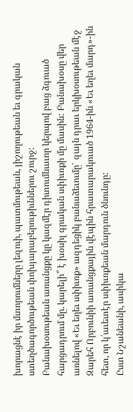խորացնէ իր մտորումները լեզուի, պատմութեան, յիշողութեան եւ գրական ստեղծագործութեան փոխյարաբերութիւններու շուրջ:
Բանախօսութեան առանցքը կը կազմէր դիտումնաւոր կերպով բաց ձգուած հարցադրում մը. կարելի՞ է խօսիլ գրական սփիւռքի մը մասին: Բանախօսը վեր առնելով «Եւ եղեւ սփիւռք» ազդեցիկ բանաձեւումը` զայն դրաւ երկխօսութեան մէջ Զարեհ Որբունիի առանցքային վէպին հրատարակուած 1964-ին «Եւ եղեւ մարդ»-ին հետ, որ կ՛աւետէր սփիւռքեան մարդուն ծնունդը:
Ըստ Նշանեանի, ասիկա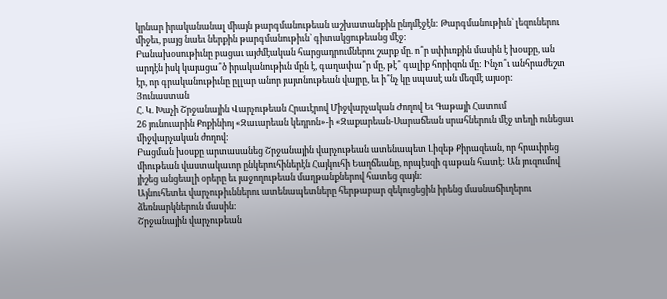կրնար իրականանալ միայն թարգմանութեան աշխատանքին ընդմէջէն: Թարգմանութիւն` լեզուներու միջեւ, բայց նաեւ ներքին թարգմանութիւն` գիտակցութեանց մէջ:
Բանախօսութիւնը բացաւ այժմէական հարցադրումներու շարք մը. ո՞ր սփիւռքին մասին է խօսքը, ան արդէն իսկ կայացա՞ծ իրականութիւն մըն է, գաղափա՞ր մը, թէ՞ գալիք հորիզոն մը: Ինչո՞ւ անհրաժեշտ էր, որ գրականութիւնը ըլլար անոր յայտնութեան վայրը, եւ ի՞նչ կը սպասէ ան մեզմէ այսօր:
Յունաստան
Հ. Կ. Խաչի Շրջանային Վարչութեան Հրաւէրով Միջվարչական Ժողով Եւ Գաթայի Հատում
26 յունուարին Քոքինիոյ «Զաւարեան կեդրոն»-ի «Զաքարեան-Սարաճեան սրահներուն մէջ տեղի ունեցաւ միջվարչական ժողով:
Բացման խօսքը արտասանեց Շրջանային վարչութեան ատենապետ Լիզեթ Քիրազեան, որ հրաւիրեց միութեան վաստակաւոր ընկերուհիներէն Հայկուհի Եաղճեանը, որպէսզի գաթան հատէ: Ան յուզումով յիշեց անցեալի օրերը եւ յաջողութեան մաղթանքներով հատեց զայն:
Այնուհետեւ վարչութիւններու ատենապետները հերթաբար զեկուցեցին իրենց մասնաճիւղերու ձեռնարկներուն մասին:
Շրջանային վարչութեան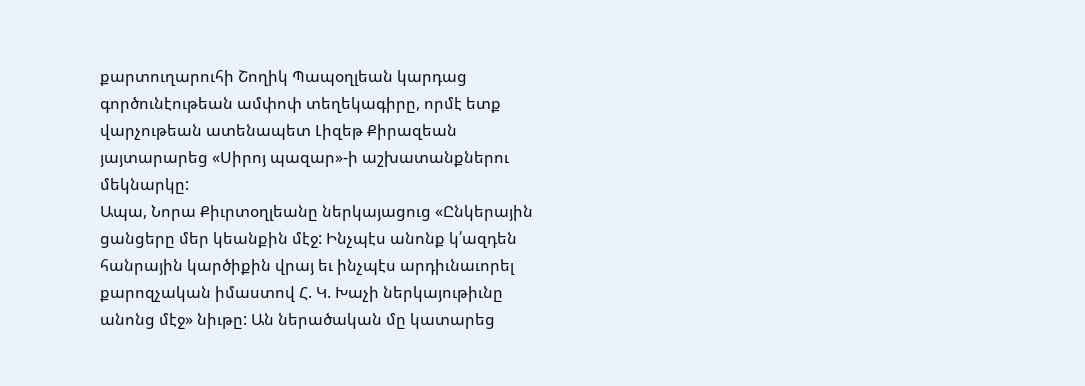քարտուղարուհի Շողիկ Պապօղլեան կարդաց գործունէութեան ամփոփ տեղեկագիրը, որմէ ետք վարչութեան ատենապետ Լիզեթ Քիրազեան յայտարարեց «Սիրոյ պազար»-ի աշխատանքներու մեկնարկը:
Ապա, Նորա Քիւրտօղլեանը ներկայացուց «Ընկերային ցանցերը մեր կեանքին մէջ: Ինչպէս անոնք կ՛ազդեն հանրային կարծիքին վրայ եւ ինչպէս արդիւնաւորել քարոզչական իմաստով Հ. Կ. Խաչի ներկայութիւնը անոնց մէջ» նիւթը: Ան ներածական մը կատարեց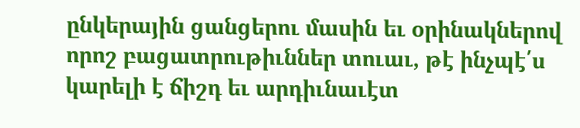ընկերային ցանցերու մասին եւ օրինակներով որոշ բացատրութիւններ տուաւ, թէ ինչպէ՛ս կարելի է ճիշդ եւ արդիւնաւէտ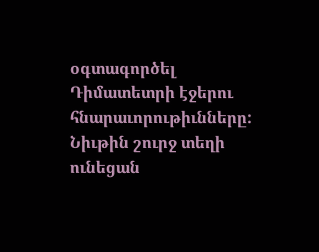օգտագործել Դիմատետրի էջերու հնարաւորութիւնները: Նիւթին շուրջ տեղի ունեցան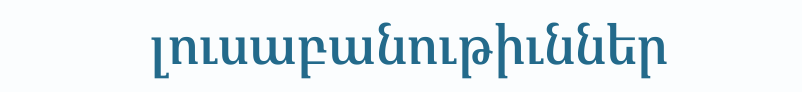լուսաբանութիւններ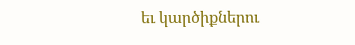եւ կարծիքներու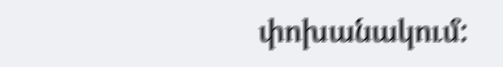փոխանակում: